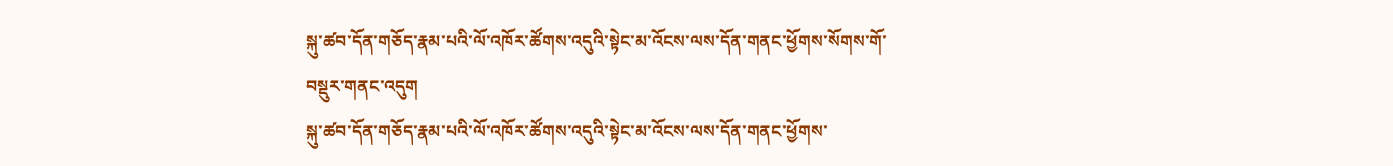སྐུ་ཚབ་དོན་གཅོད་རྣམ་པའི་ལོ་འཁོར་ཚོགས་འདུའི་སྟེང་མ་འོངས་ལས་དོན་གནང་ཕྱོགས་སོགས་གོ་བསྡུར་གནང་འདུག
སྐུ་ཚབ་དོན་གཅོད་རྣམ་པའི་ལོ་འཁོར་ཚོགས་འདུའི་སྟེང་མ་འོངས་ལས་དོན་གནང་ཕྱོགས་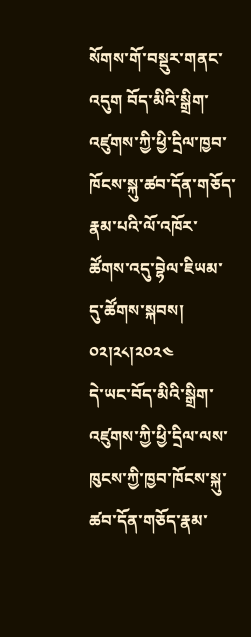སོགས་གོ་བསྡུར་གནང་འདུག བོད་མིའི་སྒྲིག་འཛུགས་ཀྱི་ཕྱི་དྲིལ་ཁྱབ་ཁོངས་སྐུ་ཚབ་དོན་གཅོད་རྣམ་པའི་ལོ་འཁོར་ཚོགས་འདུ་བྷེལ་ཇིཡམ་དུ་ཚོགས་སྐབས། ༠༢།༢༨།༢༠༢༤
དེ་ཡང་བོད་མིའི་སྒྲིག་འཛུགས་ཀྱི་ཕྱི་དྲིལ་ལས་ཁུངས་ཀྱི་ཁྱབ་ཁོངས་སྐུ་ཚབ་དོན་གཅོད་རྣམ་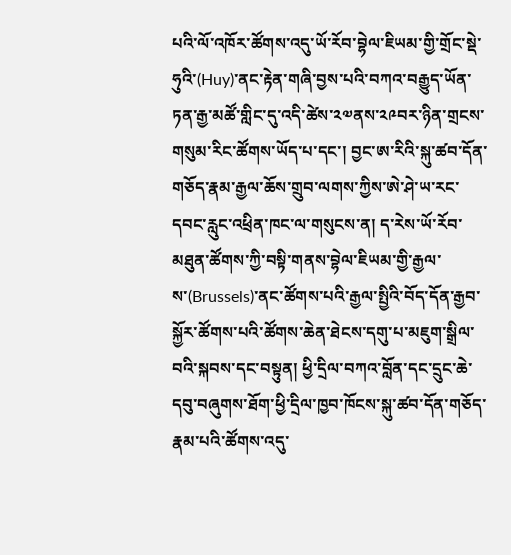པའི་ལོ་འཁོར་ཚོགས་འདུ་ཡོ་རོབ་བྷེལ་ཇིཡམ་གྱི་གྲོང་སྡེ་ཧུའི་(Huy)་ནང་རྟེན་གཞི་བྱས་པའི་བཀའ་བརྒྱུད་ཡོན་ཏན་རྒྱ་མཚོ་གླིང་དུ་འདི་ཚེས་༢༧ནས་༢༩བར་ཉིན་གྲངས་གསུམ་རིང་ཚོགས་ཡོད་པ་དང་། བྱང་ཨ་རིའི་སྐུ་ཚབ་དོན་གཅོད་རྣམ་རྒྱལ་ཆོས་གྲུབ་ལགས་ཀྱིས་ཨེ་ཤེ་ཡ་རང་དབང་རླུང་འཕྲིན་ཁང་ལ་གསུངས་ན། ད་རེས་ཡོ་རོབ་མཐུན་ཚོགས་ཀྱི་བསྟི་གནས་བྷེལ་ཇིཡམ་གྱི་རྒྱལ་ས་(Brussels)་ནང་ཚོགས་པའི་རྒྱལ་སྤྱིའི་བོད་དོན་རྒྱབ་སྐྱོར་ཚོགས་པའི་ཚོགས་ཆེན་ཐེངས་དགུ་པ་མཇུག་སྒྲིལ་བའི་སྐབས་དང་བསྟུན། ཕྱི་དྲིལ་བཀའ་བློན་དང་དྲུང་ཆེ་དབུ་བཞུགས་ཐོག་ཕྱི་དྲིལ་ཁྱབ་ཁོངས་སྐུ་ཚབ་དོན་གཅོད་རྣམ་པའི་ཚོགས་འདུ་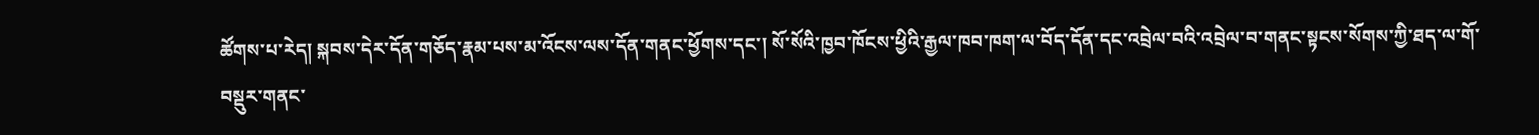ཚོགས་པ་རེད། སྐབས་དེར་དོན་གཅོད་རྣམ་པས་མ་འོངས་ལས་དོན་གནང་ཕྱོགས་དང་། སོ་སོའི་ཁྱབ་ཁོངས་ཕྱིའི་རྒྱལ་ཁབ་ཁག་ལ་བོད་དོན་དང་འབྲེལ་བའི་འབྲེལ་བ་གནང་སྟངས་སོགས་ཀྱི་ཐད་ལ་གོ་བསྡུར་གནང་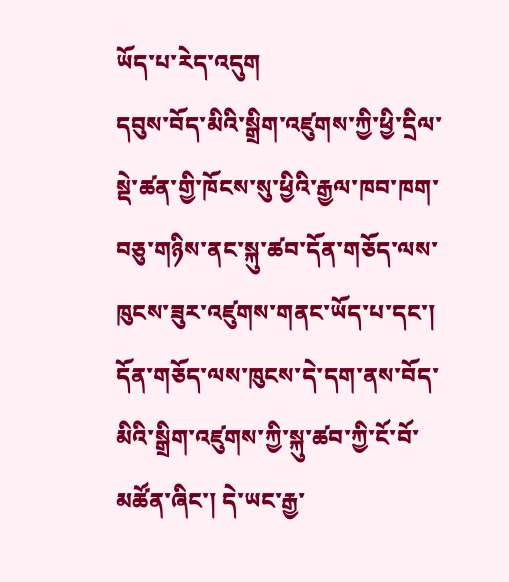ཡོད་པ་རེད་འདུག
དབུས་བོད་མིའི་སྒྲིག་འཛུགས་ཀྱི་ཕྱི་དྲིལ་སྡེ་ཚན་གྱི་ཁོངས་སུ་ཕྱིའི་རྒྱལ་ཁབ་ཁག་བཅུ་གཉིས་ནང་སྐུ་ཚབ་དོན་གཅོད་ལས་ཁུངས་ཟུར་འཛུགས་གནང་ཡོད་པ་དང་། དོན་གཅོད་ལས་ཁུངས་དེ་དག་ནས་བོད་མིའི་སྒྲིག་འཛུགས་ཀྱི་སྐུ་ཚབ་ཀྱི་ངོ་བོ་མཚོན་ཞིང་། དེ་ཡང་རྒྱ་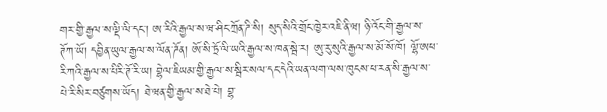གར་གྱི་རྒྱལ་ས་ལྡི་ལི་དང་། ཨ་རིའི་རྒྱལ་ས་ཝ་ཤིང་ཀྲོན་ཌི་སི། སུད་སིའི་གྲོང་ཁྱེར་འཇི་ནི་ཝ། ཉི་འོང་གི་རྒྱལ་ས་ཊོཀ་ཡོ། དབྱིན་ཡུལ་རྒྱལ་ས་ལོན་ཌོན། ཨོ་སི་ཏྲོ་ལི་ཡའི་རྒྱལ་ས་ཁན་སྦེ་ར། ཨུ་རུ་སུའི་རྒྱལ་ས་མོ་སོ་ཁོ། ལྷོ་ཨཕ་རི་ཀའི་རྒྱལ་ས་པིརི་ཊོ་རི་ཡ། བྷེལ་ཇིཡམ་གྱི་རྒྱལ་ས་སྦིར་སལ་དང་དེའི་ཡན་ལག་ལས་ཁུངས་ཕ་རན་སི་རྒྱལ་ས་པེ་རི་སིར་བཙུགས་ཡོད། ཐེ་ཝན་གྱི་རྒྱལ་ས་ཐེ་པེ། བྷ་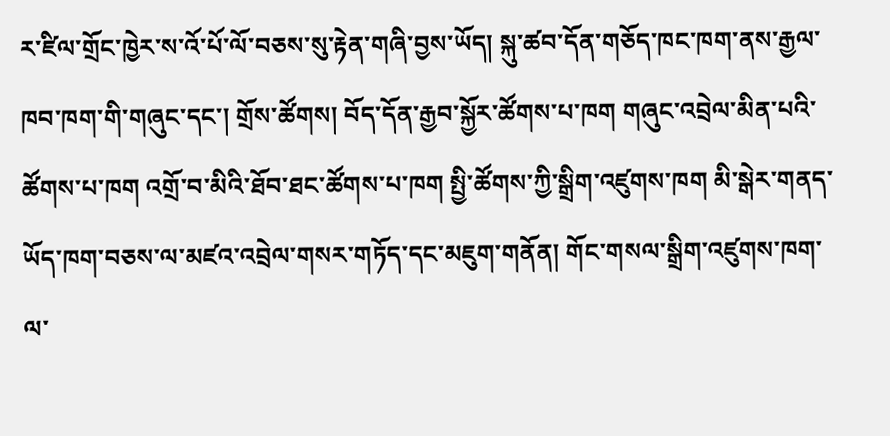ར་ཛིལ་གྲོང་ཁྱེར་ས་འོ་པོ་ལོ་བཅས་སུ་རྟེན་གཞི་བྱས་ཡོད། སྐུ་ཚབ་དོན་གཅོད་ཁང་ཁག་ནས་རྒྱལ་ཁབ་ཁག་གི་གཞུང་དང་། གྲོས་ཚོགས། བོད་དོན་རྒྱབ་སྐྱོར་ཚོགས་པ་ཁག གཞུང་འབྲེལ་མིན་པའི་ཚོགས་པ་ཁག འགྲོ་བ་མིའི་ཐོབ་ཐང་ཚོགས་པ་ཁག སྤྱི་ཚོགས་ཀྱི་སྒྲིག་འཛུགས་ཁག མི་སྒེར་གནད་ཡོད་ཁག་བཅས་ལ་མཛའ་འབྲེལ་གསར་གཏོད་དང་མཇུག་གནོན། གོང་གསལ་སྒྲིག་འཛུགས་ཁག་ལ་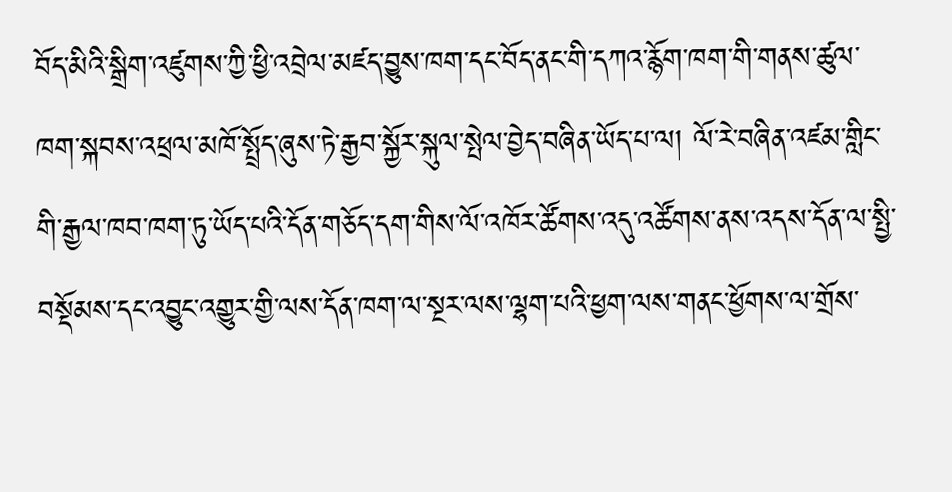བོད་མིའི་སྒྲིག་འཛུགས་ཀྱི་ཕྱི་འབྲེལ་མཛད་བྱུས་ཁག་དང་བོད་ནང་གི་དཀའ་རྙོག་ཁག་གི་གནས་ཚུལ་ཁག་སྐབས་འཕྲལ་མཁོ་སྤྲོད་ཞུས་ཏེ་རྒྱབ་སྐྱོར་སྐུལ་སྤེལ་བྱེད་བཞིན་ཡོད་པ་ལ། ལོ་རེ་བཞིན་འཛམ་གླིང་གི་རྒྱལ་ཁབ་ཁག་ཏུ་ཡོད་པའི་དོན་གཅོད་དག་གིས་ལོ་འཁོར་ཚོགས་འདུ་འཚོགས་ནས་འདས་དོན་ལ་སྤྱི་བསྡོམས་དང་འབྱུང་འགྱུར་གྱི་ལས་དོན་ཁག་ལ་སྔར་ལས་ལྷག་པའི་ཕྱག་ལས་གནང་ཕྱོགས་ལ་གྲོས་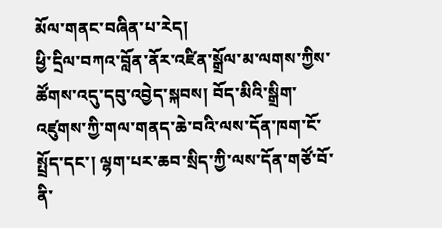མོལ་གནང་བཞིན་པ་རེད།
ཕྱི་དྲིལ་བཀའ་བློན་ནོར་འཛིན་སྒྲོལ་མ་ལགས་ཀྱིས་ཚོགས་འདུ་དབུ་འབྱེད་སྐབས། བོད་མིའི་སྒྲིག་འཛུགས་ཀྱི་གལ་གནད་ཆེ་བའི་ལས་དོན་ཁག་ངོ་སྤྲོད་དང་། ལྷག་པར་ཆབ་སྲིད་ཀྱི་ལས་དོན་གཙོ་བོ་ནི་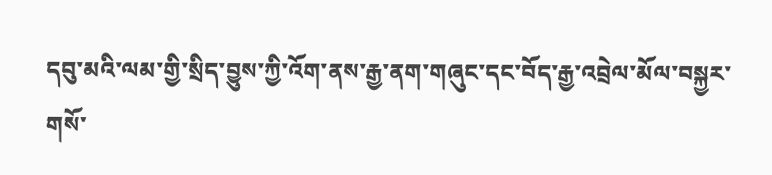དབུ་མའི་ལམ་གྱི་སྲིད་བྱུས་ཀྱི་འོག་ནས་རྒྱ་ནག་གཞུང་དང་བོད་རྒྱ་འབྲེལ་མོལ་བསྐྱར་གསོ་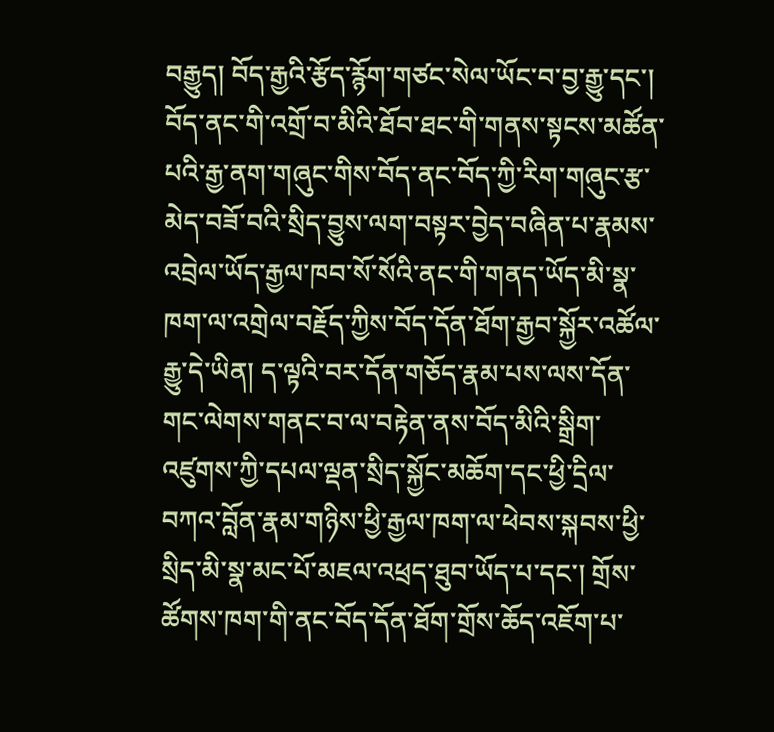བརྒྱུད། བོད་རྒྱའི་རྩོད་རྙོག་གཙང་སེལ་ཡོང་བ་བྱ་རྒྱུ་དང་། བོད་ནང་གི་འགྲོ་བ་མིའི་ཐོབ་ཐང་གི་གནས་སྟངས་མཚོན་པའི་རྒྱ་ནག་གཞུང་གིས་བོད་ནང་བོད་ཀྱི་རིག་གཞུང་རྩ་མེད་བཟོ་བའི་སྲིད་བྱུས་ལག་བསྟར་བྱེད་བཞིན་པ་རྣམས་འབྲེལ་ཡོད་རྒྱལ་ཁབ་སོ་སོའི་ནང་གི་གནད་ཡོད་མི་སྣ་ཁག་ལ་འགྲེལ་བརྗོད་ཀྱིས་བོད་དོན་ཐོག་རྒྱབ་སྐྱོར་འཚོལ་རྒྱུ་དེ་ཡིན། ད་ལྟའི་བར་དོན་གཅོད་རྣམ་པས་ལས་དོན་གང་ལེགས་གནང་བ་ལ་བརྟེན་ནས་བོད་མིའི་སྒྲིག་འཛུགས་ཀྱི་དཔལ་ལྡན་སྲིད་སྐྱོང་མཆོག་དང་ཕྱི་དྲིལ་བཀའ་བློན་རྣམ་གཉིས་ཕྱི་རྒྱལ་ཁག་ལ་ཕེབས་སྐབས་ཕྱི་སྲིད་མི་སྣ་མང་པོ་མཇལ་འཕྲད་ཐུབ་ཡོད་པ་དང་། གྲོས་ཚོགས་ཁག་གི་ནང་བོད་དོན་ཐོག་གྲོས་ཆོད་འཇོག་པ་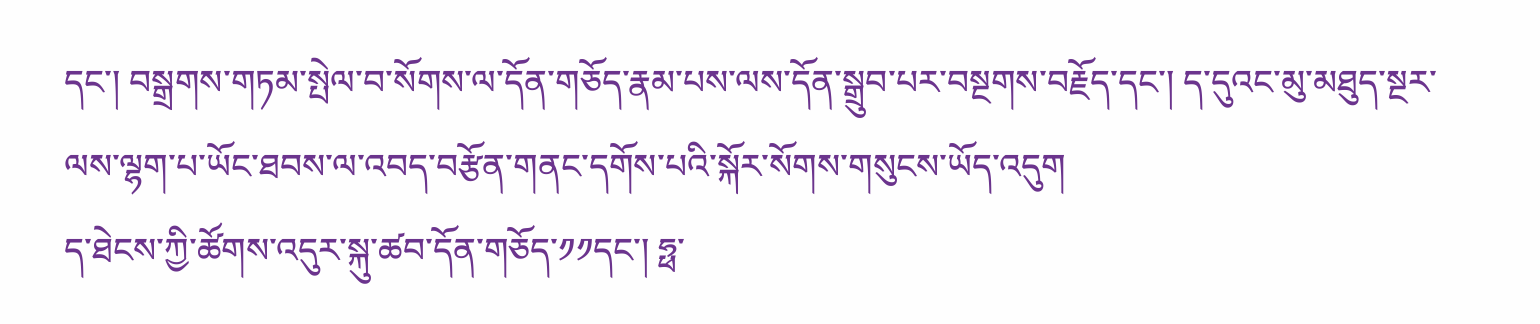དང་། བསྒྲགས་གཏམ་སྤེལ་བ་སོགས་ལ་དོན་གཅོད་རྣམ་པས་ལས་དོན་སྒྲུབ་པར་བསྔགས་བརྗོད་དང་། ད་དུའང་མུ་མཐུད་སྔར་ལས་ལྷག་པ་ཡོང་ཐབས་ལ་འབད་བརྩོན་གནང་དགོས་པའི་སྐོར་སོགས་གསུངས་ཡོད་འདུག
ད་ཐེངས་ཀྱི་ཚོགས་འདུར་སྐུ་ཚབ་དོན་གཅོད་༡༡དང་། ཧྥ་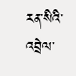རན་སིའི་འབྲེལ་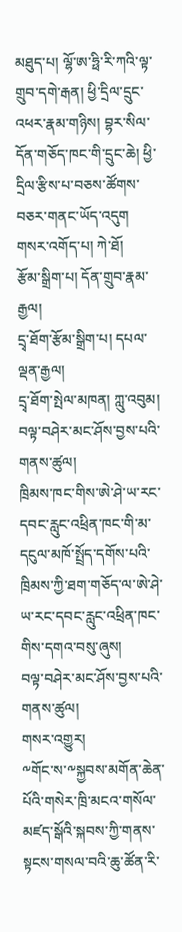མཐུད་པ། ལྷོ་ཨ་ཧྥི་རི་ཀའི་ལྟ་གྲུབ་དགེ་རྒན། ཕྱི་དྲིལ་དྲུང་འཕར་རྣམ་གཉིས། བྷར་སིལ་དོན་གཅོད་ཁང་གི་དྲུང་ཆེ། ཕྱི་དྲིལ་རྩིས་པ་བཅས་ཚོགས་བཅར་གནང་ཡོད་འདུག
གསར་འགོད་པ། ཀེ་ཐོ།
རྩོམ་སྒྲིག་པ། དོན་གྲུབ་རྣམ་རྒྱལ།
དྲྭ་ཐོག་རྩོམ་སྒྲིག་པ། དཔལ་ལྡན་རྒྱལ།
དྲྭ་ཐོག་སྤེལ་མཁན། ཀླུ་འབུམ།
བལྟ་བཤེར་མང་ཤོས་བྱས་པའི་གནས་ཚུལ།
ཁྲིམས་ཁང་གིས་ཨེ་ཤེ་ཡ་རང་དབང་རླུང་འཕྲིན་ཁང་གི་མ་དངུལ་མཁོ་སྤྲོད་དགོས་པའི་ཁྲིམས་ཀྱི་ཐག་གཅོད་ལ་ཨེ་ཤེ་ཡ་རང་དབང་རླུང་འཕྲིན་ཁང་གིས་དགའ་བསུ་ཞུས།
བལྟ་བཤེར་མང་ཤོས་བྱས་པའི་གནས་ཚུལ།
གསར་འགྱུར།
༸གོང་ས་༸སྐྱབས་མགོན་ཆེན་པོའི་གསེར་ཁྲི་མངའ་གསོལ་མཛད་སྒོའི་སྐབས་ཀྱི་གནས་སྟངས་གསལ་བའི་ཆུ་ཚོན་རི་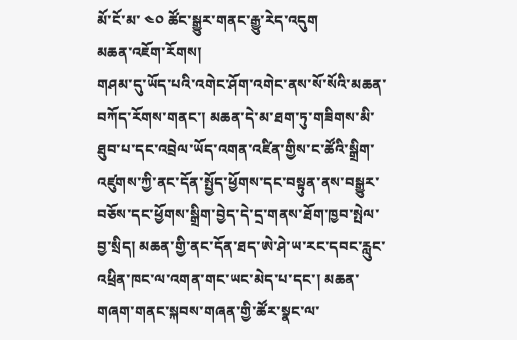མོ་ངོ་མ་ ༤༠ ཚོང་སྒྱུར་གནང་རྒྱུ་རེད་འདུག
མཆན་འཇོག་རོགས།
གཤམ་དུ་ཡོད་པའི་འགེང་ཤོག་འགེང་ནས་སོ་སོའི་མཆན་བཀོད་རོགས་གནང་། མཆན་དེ་མ་ཐག་ཏུ་གཟིགས་མི་ཐུབ་པ་དང་འབྲེལ་ཡོད་འགན་འཛིན་གྱིས་ང་ཚོའི་སྒྲིག་འཛུགས་ཀྱི་ནང་དོན་སྤྱོད་ཕྱོགས་དང་བསྟུན་ནས་བསྒྱུར་བཅོས་དང་ཕྱོགས་སྒྲིག་བྱེད་དེ་དྲ་གནས་ཐོག་ཁྱབ་སྤེལ་བྱ་སྲིད། མཆན་གྱི་ནང་དོན་ཐད་ཨེ་ཤེ་ཡ་རང་དབང་རླུང་འཕྲིན་ཁང་ལ་འགན་གང་ཡང་མེད་པ་དང་། མཆན་གཞག་གནང་སྐབས་གཞན་གྱི་ཚོར་སྣང་ལ་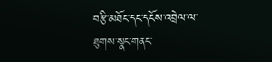བརྩི་མཐོང་དང་དངོས་འབྲེལ་ལ་ཐུགས་སྣང་གནང་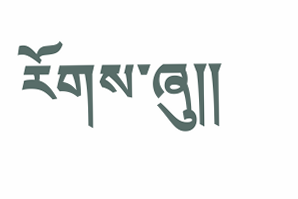རོགས་ཞུ༎